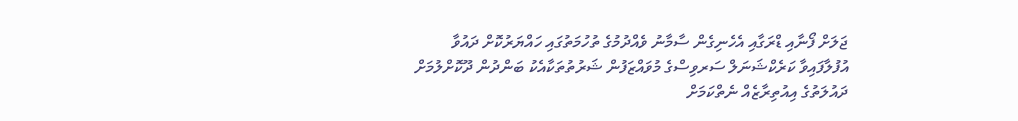ޖަލަށް ފޯނާއި ޑްރަގާއި އެހެނިގެން ސާމާނު ވެއްދުމުގެ ތުހުމަތުގައި ހައްޔަރުކޮށް ދައުވާ އުފުލާފައިވާ ކަރެކްޝަނަލް ސަރވިސްގެ މުވައްޒަފުން ޝަރުތުތަކާއެކު ބަންދުން ދޫކޮށްލުމަށް ދައުލަތުގެ އިއުތިރާޒެއް ނެތްކަމަށް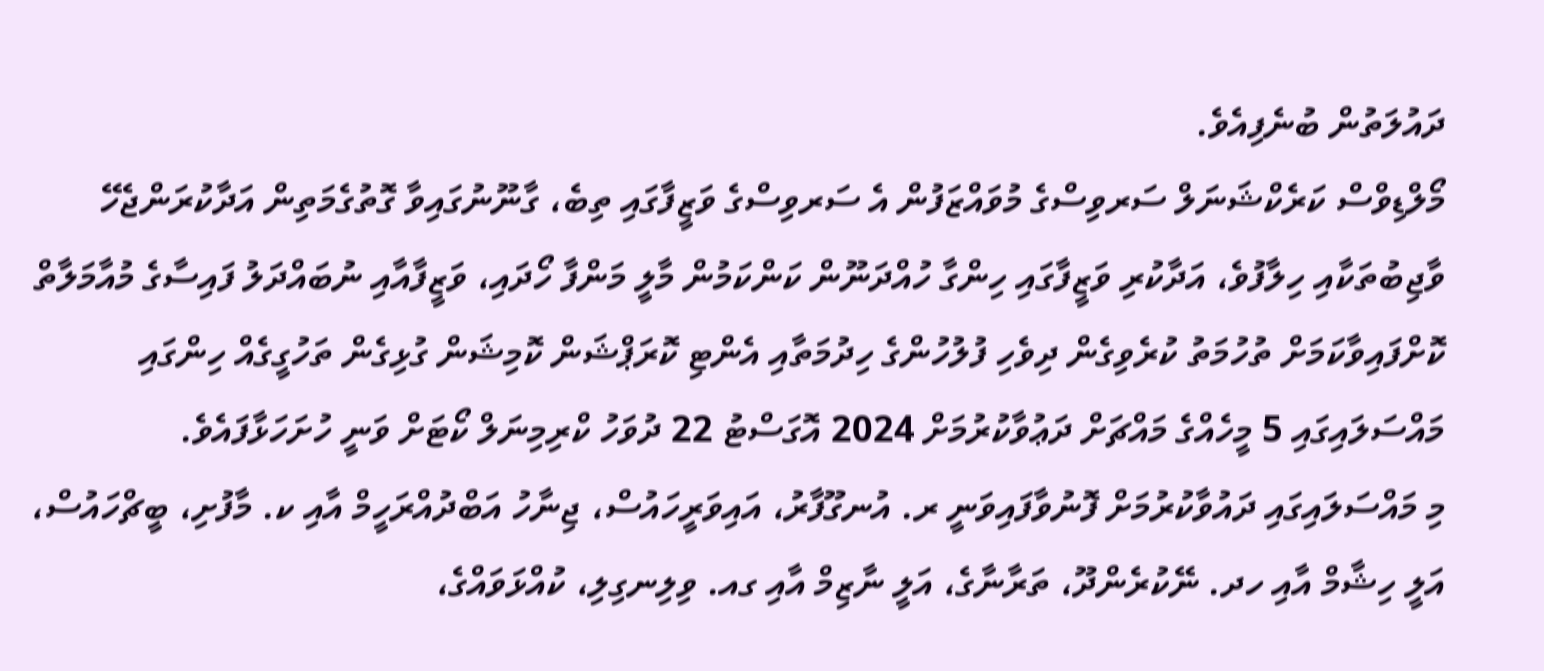ދައުލަތުން ބުނެފިއެވެ.
މޯލްޑިވްސް ކަރެކްޝަނަލް ސަރވިސްގެ މުވައްޒަފުން އެ ސަރވިސްގެ ވަޒީފާގައި ތިބެ، ގާނޫނުގައިވާ ގޮތުގެމަތިން އަދާކުރަންޖެހޭ ވާޖިބުތަކާއި ހިލާފުވެ، އަދާކުރި ވަޒީފާގައި ހިންގާ ހުއްދަނޫން ކަންކަމުން މާލީ މަންފާ ހޯދައި، ވަޒީފާއާއި ނުބައްދަލު ފައިސާގެ މުއާމަލާތް ކޮށްފައިވާކަމަށް ތުހުމަތު ކުރެވިގެން ދިވެހި ފުލުހުންގެ ހިދުމަތާއި އެންޓި ކޮރަޕްޝަން ކޮމިޝަން ގުޅިގެން ތަހުގީގެއް ހިންގައި މައްސަލައިގައި 5 މީހެއްގެ މައްޗަށް ދަޢުވާކުރުމަށް 2024 އޮގަސްޓު 22 ދުވަހު ކްރިމިނަލް ކޯޓަށް ވަނީ ހުށަހަޅާފައެވެ.
މި މައްސަލައިގައި ދައުވާކުރުމަށް ފޮނުވާފައިވަނީ ރ. އުނގޫފާރު، އައިވަރީހައުސް، ޖިނާހު އަބްދުއްރަހީމް އާއި ކ. މާފުށި، ބީޗްހައުސް، އަލީ ހިޝާމް އާއި ހދ. ނޭކުރެންދޫ، ތަރާނާގެ، އަލީ ނާޒިމް އާއި ގއ. ވިލިނގިލި، ކުއްޅަވައްގެ،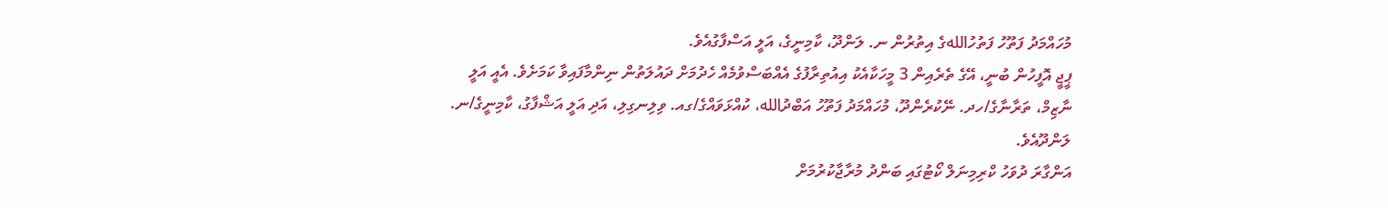މުހައްމަދު ފަތޫހު ފަތުހުاللهގެ އިތުރުން ނ. ލަންދޫ، ކާމިނީގެ، އަލީ އަސްފާގުއެވެ.
ޕީޖީ އޮފީހުން ބުނީ، އޭގެ ތެރެއިން 3 މީހަކާއެކު އިއުތިރާފުގެ އެއްބަސްވުމެއް ހެދުމަށް ދައުލަތުން ނިންމާފައިވާ ކަމަށެވެ. އެއީ އަލީ ނާޒިމް، ތަރާނާގެ/ހދ. ނޭކުރެންދޫ، މުހައްމަދު ފަތޫހު އަބްދުالله، ކުއްޅަވައްގެ/ގއ. ވިލިނގިލި، އަދި އަލީ އަޝްފާގު، ކާމިނީގެ/ނ. ލަންދޫއެވެ.
އަންގާރަ ދުވަހު ކްރިމިނަލް ކޯޓުގައި ބަންދު މުރާޖާކުރުމަށް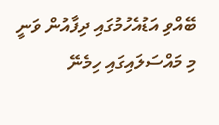ބޭއްވި އަޑުއެހުމުގައި ދިފާއުން ވަނީ މި މައްސަލައިގައި ހިމެނޭ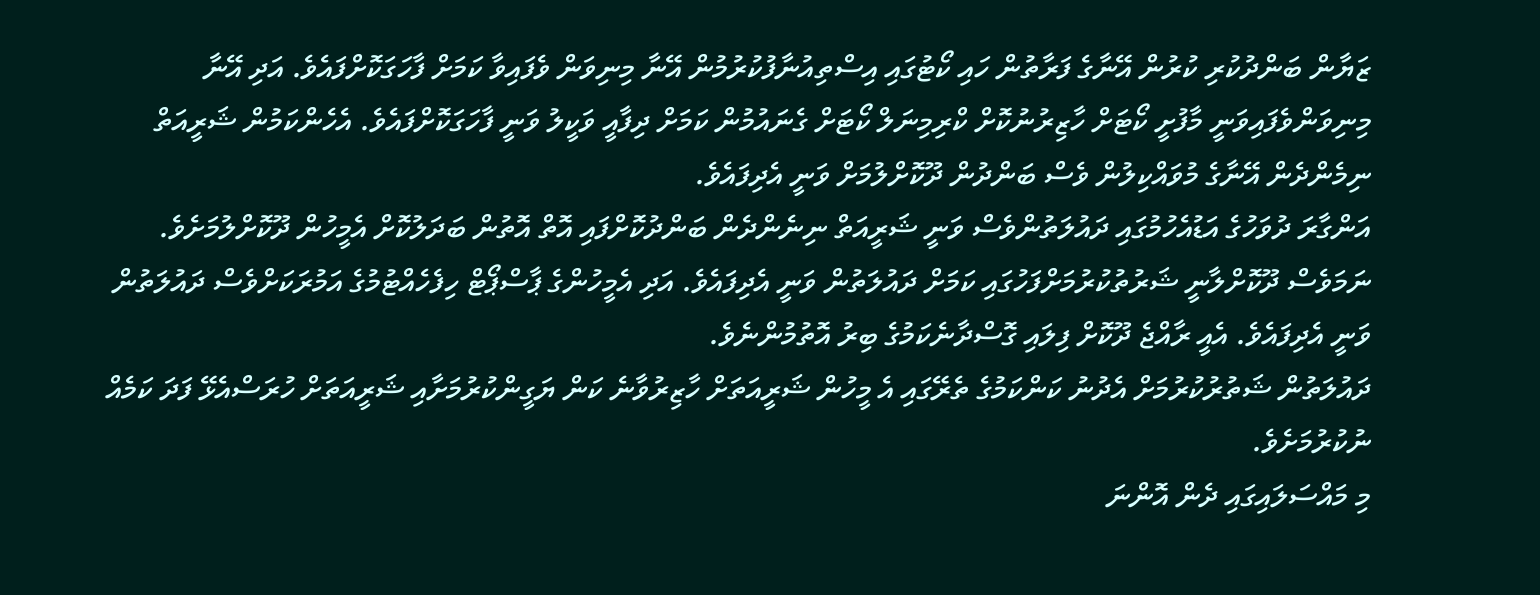ޒަޔާން ބަންދުކުރި ކުރުން އޭނާގެ ފަރާތުން ހައި ކޯޓުގައި އިސްތިއުނާފުކުރުމުން އޭނާ މިނިވަން ވެފައިވާ ކަމަށް ފާހަގަކޮށްފައެވެ. އަދި އޭނާ މިނިވަންވެފައިވަނީ މާފުށީ ކޯޓަށް ހާޒިރުނުކޮށް ކްރިމިނަލް ކޯޓަށް ގެނައުމުން ކަމަށް ދިފާއީ ވަކީލު ވަނީ ފާހަގަކޮށްފައެވެ. އެހެންކަމުން ޝަރީއަތް ނިމެންދެން އޭނާގެ މުވައްކިލުން ވެސް ބަންދުން ދޫކޮށްލުމަށް ވަނީ އެދިފައެވެ.
އަންގާރަ ދުވަހުގެ އަޑުއެހުމުގައި ދައުލަތުންވެސް ވަނީ ޝަރީއަތް ނިނެންދެން ބަންދުކޮށްފައި އޮތް އޮތުން ބަދަލުކޮށް އެމީހުން ދޫކޮށްލުމަށެވެ. ނަމަވެސް ދޫކޮށްލާނީ ޝަރުތުކުރުމަށްފަހުގައި ކަމަށް ދައުލަތުން ވަނީ އެދިފައެވެ. އަދި އެމީހުންގެ ޕާސްޕޯޓް ހިފެހެއްޓުމުގެ އަމުރަކަށްވެސް ދައުލަތުން ވަނީ އެދިފައެވެ. އެއީ ރާއްޖެ ދޫކޮށް ފިލައި ގޮސްދާނެކަމުގެ ބިރު އޮތުމުންނެވެ.
ދައުލަތުން ޝަތުރުކުރުމަށް އެދުނު ކަންކަމުގެ ތެރޭގައި އެ މީހުން ޝަރީއަތަށް ހާޒިރުވާނެ ކަން ޔަގީންކުރުމަށާއި ޝަރީއަތަށް ހުރަސްއެޅޭ ފަދަ ކަމެއް ނުކުރުމަށެވެ.
މި މައްސަލައިގައި ދެން އޮންނަ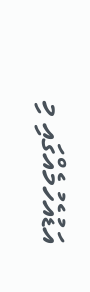އަޑުއެހުމެއްގައި މި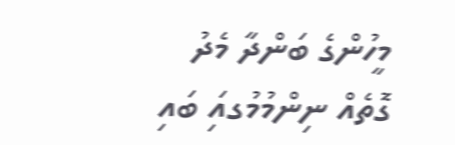މީހުންގެ ބަންދާ މެދު ގޮތެއް ނިންމުމުގއަި ބައި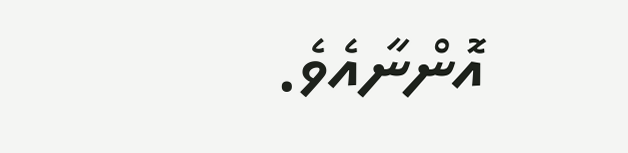އޮންނާއެވެ.